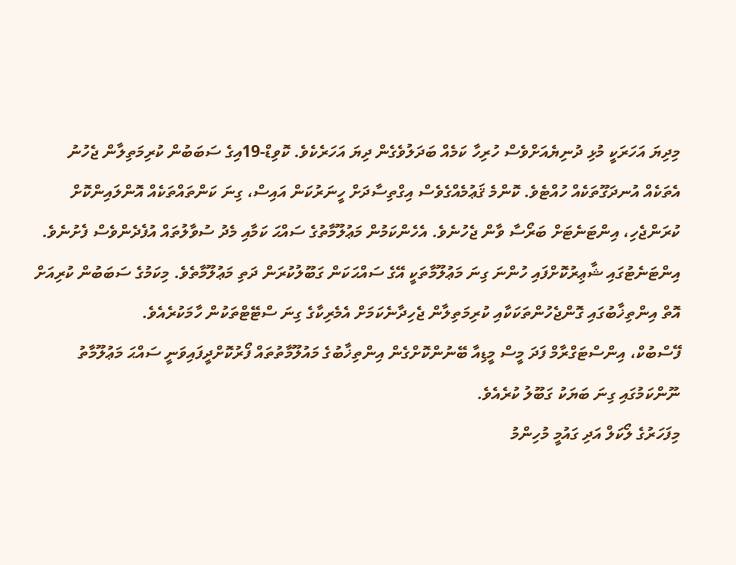މިދިޔަ އަހަރަކީ މުޅި ދުނިޔެއަށްވެސް ހުރިހާ ކަމެއް ބަދަލުވެގެން ދިޔަ އަހަރެކެވެ. ކޮވިޑް-19އިގެ ސަބަބުން ކުރިމަތިލާން ޖެހުނު އެތަކެއް އުނދަގޫތަކެއް ހުއްޓެވެ. ކޮންމެ ޤަޢުމެއްގެވެސް އިގްތިސާދަށް ހީނަރުކަން އައިސް، ގިނަ ކަންތައްތަކެއް އޮންލައިންކޮށް ކުރަންޖެހި، އިންޓަނެޓަށް ބަރޯސާ ވާން ޖެހުނެވެ. އެހެންކަމުން މަޢުލޫމާތުގެ ސައްޙަ ކަމާއި މެދު ސުވާލުތައް އުފެދެންވެސް ފެށުނެވެ.
އިންޓަނެޓުގައި ޝާޢިރުކޮށްފައި ހުންނަ ގިނަ މަޢުލޫމާތަކީ އޭގެ ސައްޙަކަން ގަބޫލުކުރަން ދަތި މަޢުލޫމާތެވެ. މިކަމުގެ ސަބަބުން ކުރިއަށް އޮތް އިންތިޚާބުގައި ގޮންޖެހުންތަކަކާއި ކުރިމަތިލާން ޖެހިދާނެކަމަށް އެމެރިކާގެ ގިނަ ސްޓޭޓްތަކުން ހާމަކުރެއެވެ.
ފޭސްބުކް، އިންސްޓަގްރާމް ފަދަ މީސް މީޑިއާ ބޭނުންކޮށްގެން އިންތިޚާބުގެ މައުލޫމާތުތައް ފޯރުކޮށްދީފައިވަނީ ސައްޙަ މަޢުލޫމާތު ނޫންކަމުގައި ގިނަ ބަޔަކު ގަބޫލު ކުރެއެވެ.
މިފަހަރުގެ ލޯކަލް އަދި ގައުމީ މުހިންމު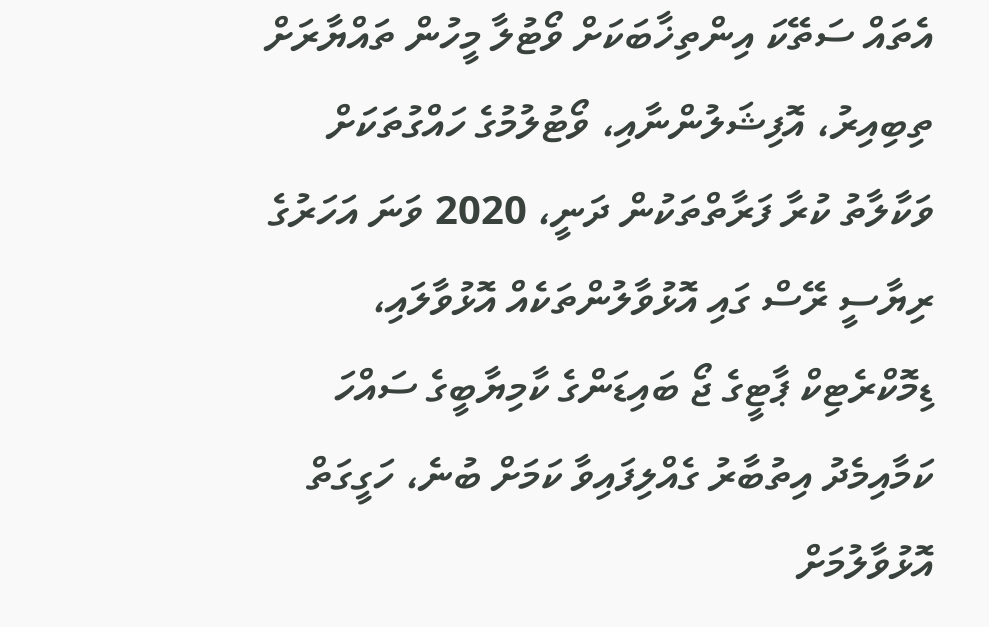އެތައް ސަތޭކަ އިންތިޚާބަކަށް ވޯޓުލާ މީހުން ތައްޔާރަށް ތިބިއިރު، އޮފިޝަލުންނާއި، ވޯޓުލުމުގެ ހައްގުތަކަށް ވަކާލާތު ކުރާ ފަރާތްތަކުން ދަނީ، 2020 ވަނަ އަހަރުގެ ރިޔާސީ ރޭސް ގައި އޮޅުވާލުންތަކެއް އޮޅުވާލައި، ޑިމޮކްރެޓިކް ޕާޓީގެ ޖޯ ބައިޑަންގެ ކާމިޔާބީގެ ސައްހަ ކަމާއިމެދު އިތުބާރު ގެއްލިފައިވާ ކަމަށް ބުނެ، ހަގީގަތް އޮޅުވާލުމަށް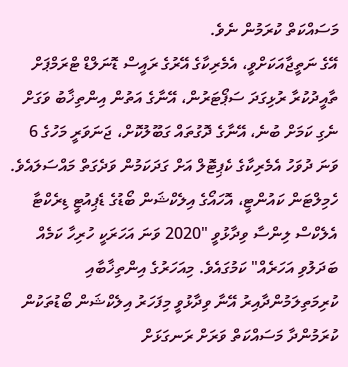މަސައްކަތް ކުރަމުން ނެވެ.
އޭގެ ނަތީޖާއަކަށްވީ، އެމެރިކާގެ އޭރުގެ ރައީސް ޑޮނަލްޑް ޓްރަމްޕަށް ތާއީދުކުރާ ރުޅިގަދަ ސަޕޯޓަރުން، އޭނާގެ އަތުން އިންތިޚާބު ވަގަށް ނެގި ކަމަށް ބުނެ، އޭނާގެ ދޮގުތައް ގަބޫލުކޮށް، ޖަނަވަރީ މަހުގެ 6 ވަނަ ދުވަހު އެމެރިކާގެ ކެޕިޓޮލް އަށް ގަދަކަމުން ވަދެގަތް މައްސަލައެވެ.
ހެމިލްޓަން ކައުންޓީ، އޮހައޯގެ އިލެކްޝަން ބޯޑުގެ ޑެޕިއުޓީ ޑިރެކްޓާ އެލެކްސް ލިންސާ ވިދާޅުވީ "2020 ވަނަ އަހަރަކީ ހުރިހާ ކަމެއް ބަދަލުވި އަހަރެއް" ކަމުގައެވެ. މިއަހަރުގެ އިންތިޚާބާއި ކުރިމަތިލަމުންދާއިރު އޭނާ ވިދާޅުވީ މިފަހަރު އިލެކްޝަން ބޯޑުތަކުން ކުރަމުންދާ މަސައްކަތް ވަރަށް ރަނގަޅަށް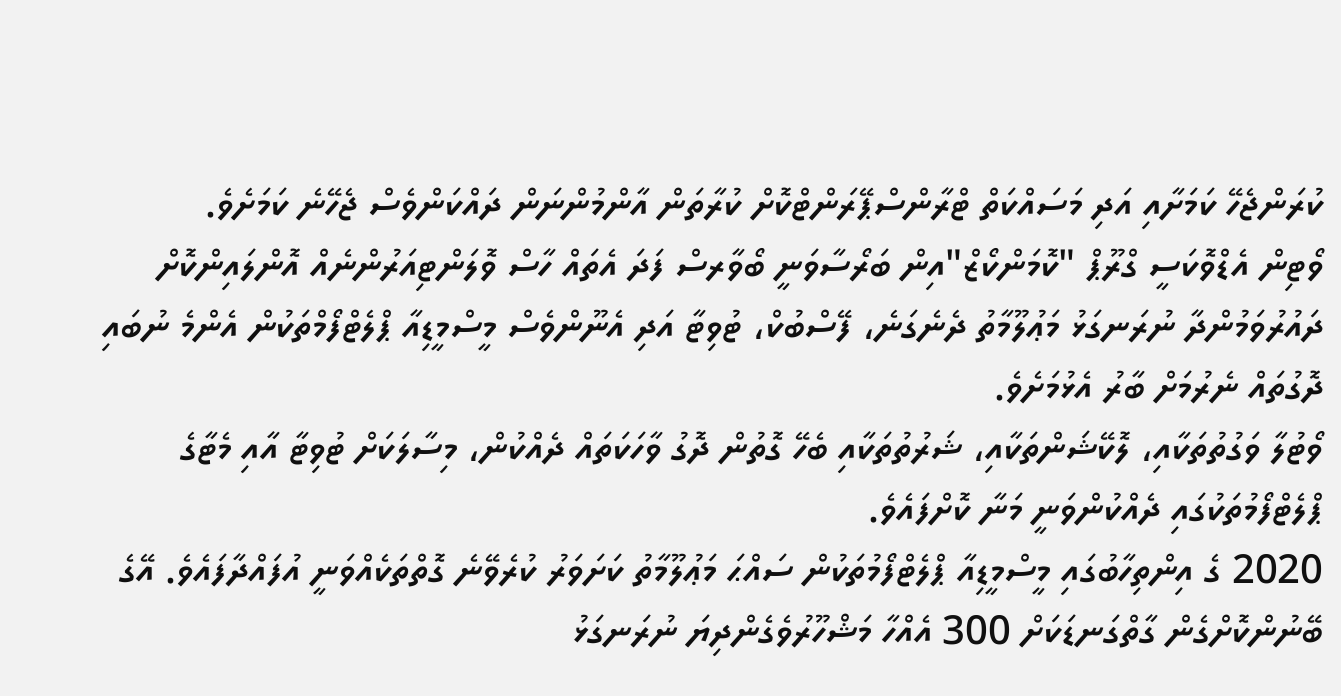ކުރަންޖެހޭ ކަމަށާއި އަދި މަސައްކަތް ޓްރާންސްޕޭރަންޓްކޮށް ކުރާތަން އާންމުންނަން ދައްކަންވެސް ޖެހޭނެ ކަމަށެވެ.
ވޯޓިން އެޑްވޮކަސީ ގްރޫޕް "ކޮމަންކޯޒް"އިން ބަރޯސާވަނީ ބޯވާރސް ފަދަ އެތައް ހާސް ވޮލަންޓިއަރުންނެއް އޮންލައިންކޮށް ދައުރުވަމުންދާ ނުރަނގަޅު މަޢުލޫމާތު ދެނެގަނެ، ފޭސްބުކް، ޓުވިޓާ އަދި އެނޫންވެސް މީސްމީޑިއާ ޕްލެޓްފޯމްތަކުން އެންމެ ނުބައި ދޮގުތައް ނެރުމަށް ބާރު އެޅުމަށެވެ.
ވޯޓުލާ ވަގުތުތަކާއި، ލޮކޭޝަންތަކާއި، ޝަރުތުތަކާއި ބެހޭ ގޮތުން ދޮގު ވާހަކަތައް ދެއްކުން، މިސާލަކަށް ޓުވިޓާ އާއި މެޓާގެ ޕްލެޓްފޯމުތަކުގައި ދެއްކުންވަނީ މަނާ ކޮށްފައެވެ.
2020 ގެ އިންތިހާބުގައި މީސްމީޑިއާ ޕްލެޓްފޯމުތަކުން ސައްޙަ މަޢުލޫމާތު ކަށަވަރު ކުރެވޭނެ ގޮތްތަކެއްވަނީ އުފައްދާފައެވެ. އޭގެ ބޭނުންކޮށްގެން ގާތްގަނޑަކަށް 300 އެއްހާ މަޝްހޫރުވެގެންދިޔަ ނުރަނގަޅު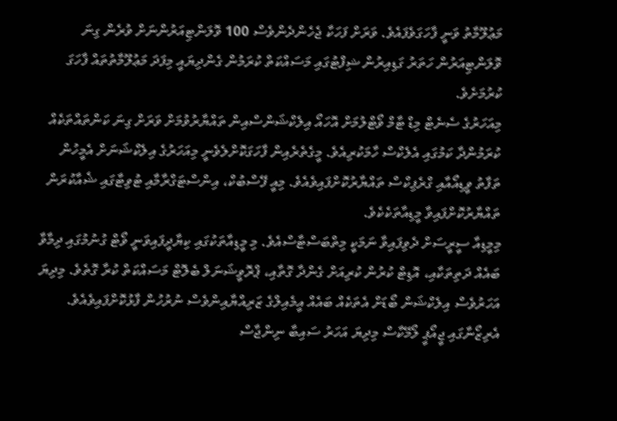މަޢުލޫމާތު ވަނީ ފާހަގަވެފައެވެ. ވަރަށް ފަހަކާ ޖެހެންދެންވެސް 100 ވޮލަންޓިއަރުންނަށް ވުރެން ގިނަ ވޮލަންޓިއަރުން ހަތަރު ގަޑިއިރުން ޝިފްޓުގައި މަސައްކަތް ކުރަމުން ގެންދިޔައީ މިފަދަ މަޢުލޫމާތުތައް ފާހަގަ ކުރުމަށެވެ.
މިއަހަރުގެ ސެނެޓް މިޑް ޓާމް ވޯޓްލުމަށް އޮހައޯ އިލެކްޝަންސްއިން ތައްޔާރުވުމަށް ވަރަށް ގިނަ ކަންތައްތަކެއް ކުރަމުންދާ ކަމުގައި އެލެކްސް ހާމަކުރިއެވެ. މީގެތެރެއިން ފާހަގަކޮށްލެވެނީ މިއަހަރުގެ އިލެކްޝަނަށް އެމީހުން ތަފާތު ވީޑިއޯއާއި ގްރެފިކްސް ތައްޔާރުކޮށްފައިވެއެވެ. މިއީ ފޭސްބުކް، އިންސްޓަގްރާމާއި ޓުވިޓާގައި ޝެއާކުރަން ތައްޔާރުކޮށްފައިވާ މީޑިއާތަކެކެވެ.
މިމީޑިއާ ސީރީސަށް ދެވިފައިވާ ނަމަކީ މިތްބަސްޓާސްއެވެ. މި މީޑިއާތަކުގައި ކިޔާދީފައިވަނީ ވޯޓް ގުނުމުގައި ދިމާވާ ބައެއް ދަތިތަކާއި، އޮޑިޓް ކުރުން ކުރިއަށް ގެންދާ ގޮތާއި، ޕްރޮވީޝަނަލް ބެލޮޓް މަސައްކަތް ކުރާ ގޮތެވެ. މިދިޔަ އަހަރުވެސް އިލެކްޝަން ބޯޑަށް އެތަކެއް ބައެއް އީމެއިލްގެ ޒަރިއްޔާއިންވެސް ނުރުހުން ފާޅުކޮށްފައިވެއެވެ.
އެރިޒޯނާގައި ޖީއޯޕީ ލޯމޭކާސް މިދިޔަ އަހަރު ސައިބާ ނިންޖާސް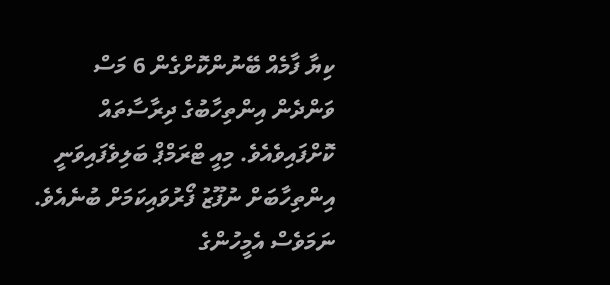ކިޔާ ފާމެއް ބޭނުންކޮށްގެން 6 މަސް ވަންދެން އިންތިހާބުގެ ދިރާސާތައް ކޮށްފައިވެއެވެ. މިއީ ޓްރަމްޕް ބަލިވެފައިވަނީ އިންތިހާބަށް ނުފޫޒު ފޯރުވައިކަމަށް ބުނެއެވެ. ނަމަވެސް އެމީހުންގެ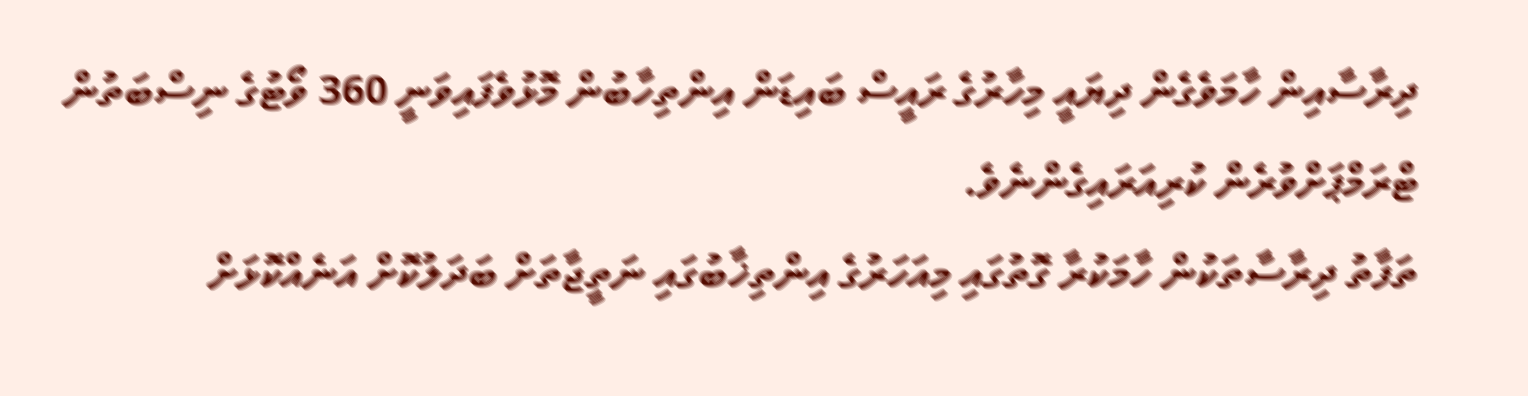ދިރާސާއިން ހާމަވެގެން ދިޔައީ މިހާރުގެ ރައީސް ބައިޑަން އިންތިހާބުން މޮޅުވެފައިވަނީ 360 ވޯޓުގެ ނިސްބަތުން ޓްރަމްޕަށްވުރެން ކުރިއަރައިގެންނެވެ.
ތަފާތު ދިރާސާތަކުން ހާމަކުރާ ގޮތުގައި މިއަހަރުގެ އިންތިޚާބުގައި ނަތީޖާތަށް ބަދަލުކޮށް އަނެއްކޮޅަށް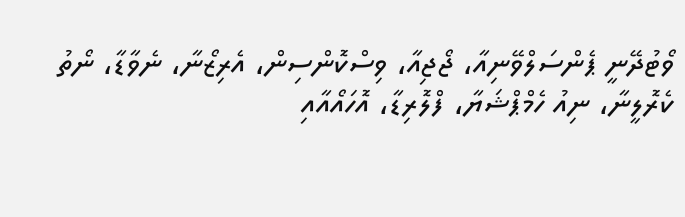ވޯޓުދޭނީ ޕެންސަލްވޭނިއާ، ޖޯޖިއާ، ވިސްކޮންސިން، އެރިޒޯނާ، ނެވާޑާ، ނޯތު ކެރޮލީނާ، ނިއު ހެމްޕްޝަޔާ، ފްލޮރިޑާ، އޮހައޯއާއި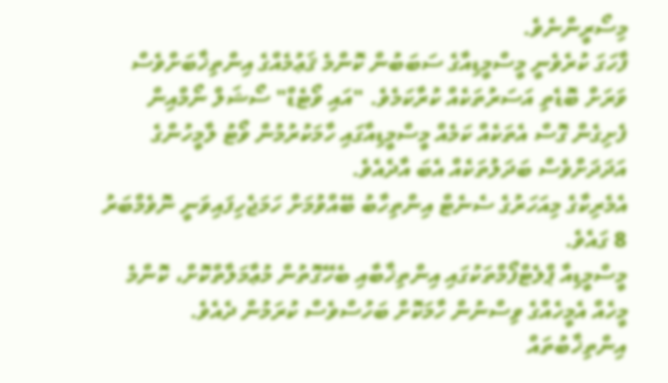މިސޯރީންނެވެ.
ފާހަގަ ކުރެވެނީ މީސްމީޑިއާގެ ސަބަބުން ކޮންމެ ޤަޢުމެއްގެ އިންތިޚާބަށްވެސް ވަރަށް ބޮޑެތި އަސަރުތަކެއް ކުރާކަމެވެ. "އައި ވޯޓެޑް" ސޯޝަލް ނޯމްއިން ފެށިގެން ގޮސް އެތަކެއް ކަމެއް މީސްމީޑިއާގައި ހާމަކުރުމުން ވޯޓު ލާމީހުންގެ އަދަދަށްވެސް ބަދަލުތަކެއް އެބަ އާދެއެވެ.
އެމެރިކާގެ މިއަހަރުގެ ސެނެޓް އިންތިހާބު ބޭއްވުމަށް ހަމަޖެހިފައިވަނީ ނޮވެމްބަރު 8 ގައެވެ.
މީސްމީޑިއާ ޕްލެޓްފޯމްތަކުގައި އިންތިޚާބާއި ބެހޭގޮތުން މުޢާމަލާތްކޮށް، ކޮންމެ މީހެއް އެމީހެއްގެ ވިސްނުން ހާމަކޮށް ބަހުސްވެސް ކުރަމުން ދެއެވެ. އިންތިޚާބުތައް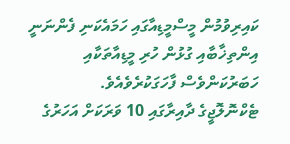ކައިރިވުމުން މީސްމީޑިއާގައި ހަމައެކަނި ފެންނަނީ އިންތިޚާބާއި ގުޅުން ހުރި މީޑިއާތަކާއި ހަބަރުކަންވެސް ފާހަގަކުރެވެއެވެ.
ޓެކްނޮލޮޖީގެ ދާއިރާގައި 10 ވަރަކަށް އަހަރުގެ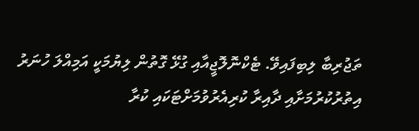ތަޖުރިބާ ލިބިފައިވޭ. ޓެކްނޮލޮޖީއާއި ގުޅޭ ގޮތުން ލިޔުމަކީ އަމިއްލަ ހުނަރު އިތުރުކުރުމަށާއި ދާއިރާ ކުރިއެރުވުމަށްޓަކައި ކުރާ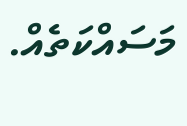މަސައްކަތެއް.